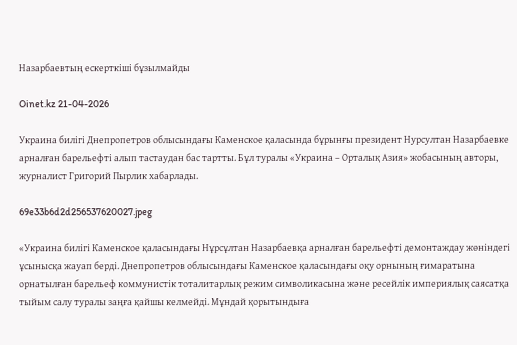Назарбаевтың ескерткіші бұзылмайды

Oinet.kz 21-04-2026

Украина билігі Днепропетров облысындағы Каменское қаласында бұрынғы президент Нурсултан Назарбаевке арналған барельефті алып тастаудан бас тартты. Бұл туралы «Украина – Орталық Азия» жобасының авторы, журналист Григорий Пырлик хабарлады.

69e33b6d2d256537620027.jpeg

«Украина билігі Каменское қаласындағы Нұрсұлтан Назарбаевқа арналған барельефті демонтаждау жөніндегі ұсынысқа жауап берді. Днепропетров облысындағы Каменское қаласындағы оқу орнының ғимаратына орнатылған барельеф коммунистік тоталитарлық режим символикасына және ресейлік империялық саясатқа тыйым салу туралы заңға қайшы келмейді. Мұндай қорытындыға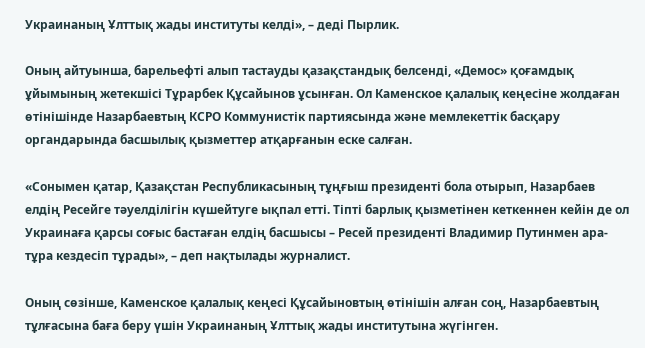Украинаның Ұлттық жады институты келді», – деді Пырлик.

Оның айтуынша, барельефті алып тастауды қазақстандық белсенді, «Демос» қоғамдық ұйымының жетекшісі Тұрарбек Құсайынов ұсынған. Ол Каменское қалалық кеңесіне жолдаған өтінішінде Назарбаевтың КСРО Коммунистік партиясында және мемлекеттік басқару органдарында басшылық қызметтер атқарғанын еске салған.

«Сонымен қатар, Қазақстан Республикасының тұңғыш президенті бола отырып, Назарбаев елдің Ресейге тәуелділігін күшейтуге ықпал етті. Тіпті барлық қызметінен кеткеннен кейін де ол Украинаға қарсы соғыс бастаған елдің басшысы – Ресей президенті Владимир Путинмен ара-тұра кездесіп тұрады», – деп нақтылады журналист.

Оның сөзінше, Каменское қалалық кеңесі Құсайыновтың өтінішін алған соң, Назарбаевтың тұлғасына баға беру үшін Украинаның Ұлттық жады институтына жүгінген.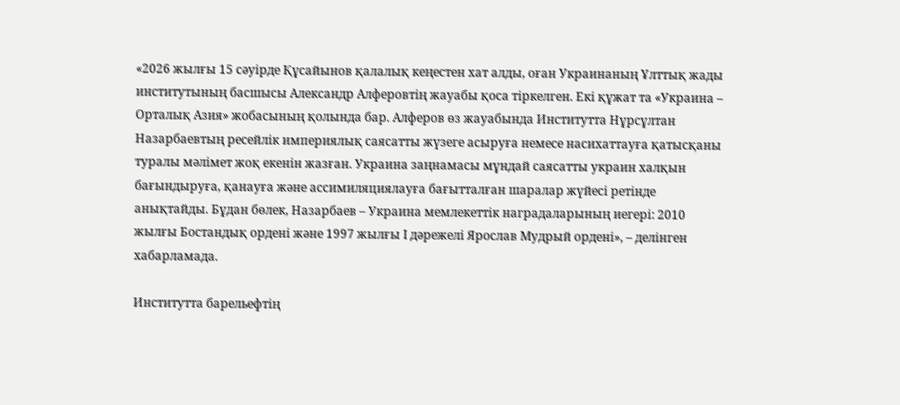«2026 жылғы 15 сәуірде Құсайынов қалалық кеңестен хат алды, оған Украинаның Ұлттық жады институтының басшысы Александр Алферовтің жауабы қоса тіркелген. Екі құжат та «Украина – Орталық Азия» жобасының қолында бар. Алферов өз жауабында Институтта Нұрсұлтан Назарбаевтың ресейлік империялық саясатты жүзеге асыруға немесе насихаттауға қатысқаны туралы мәлімет жоқ екенін жазған. Украина заңнамасы мұндай саясатты украин халқын бағындыруға, қанауға және ассимиляциялауға бағытталған шаралар жүйесі ретінде анықтайды. Бұдан бөлек, Назарбаев – Украина мемлекеттік наградаларының иегері: 2010 жылғы Бостандық ордені және 1997 жылғы І дәрежелі Ярослав Мудрый ордені», – делінген хабарламада.

Институтта барельефтің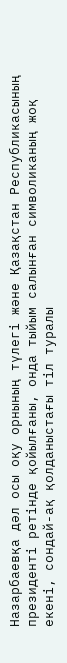Назарбаевқа дәл осы оқу орнының түлегі және Қазақстан Республикасының президенті ретінде қойылғаны, онда тыйым салынған символиканың жоқ екені, сондай-ақ қолданыстағы тіл туралы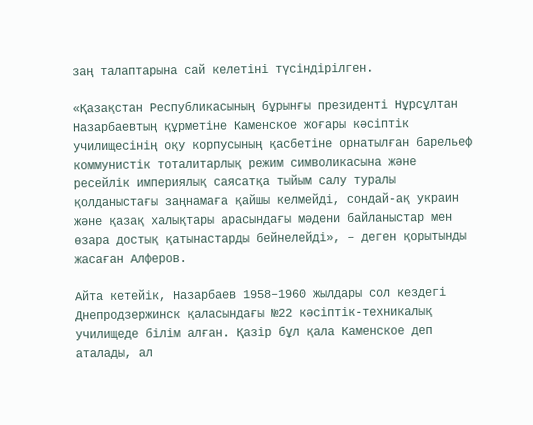заң талаптарына сай келетіні түсіндірілген.

«Қазақстан Республикасының бұрынғы президенті Нұрсұлтан Назарбаевтың құрметіне Каменское жоғары кәсіптік училищесінің оқу корпусының қасбетіне орнатылған барельеф коммунистік тоталитарлық режим символикасына және ресейлік империялық саясатқа тыйым салу туралы қолданыстағы заңнамаға қайшы келмейді, сондай-ақ украин және қазақ халықтары арасындағы мәдени байланыстар мен өзара достық қатынастарды бейнелейді», – деген қорытынды жасаған Алферов.

Айта кетейік, Назарбаев 1958–1960 жылдары сол кездегі Днепродзержинск қаласындағы №22 кәсіптік-техникалық училищеде білім алған. Қазір бұл қала Каменское деп аталады, ал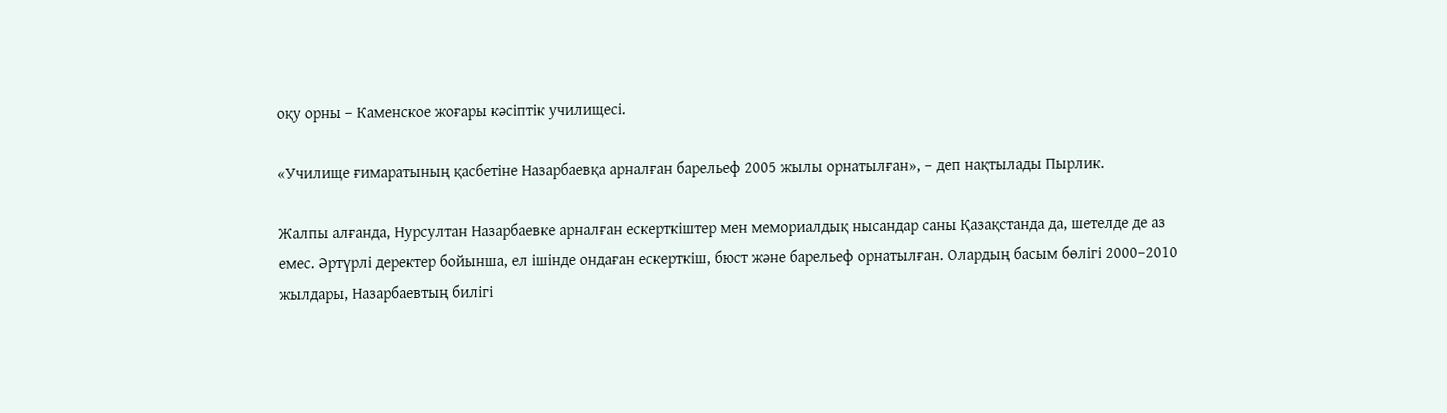оқу орны – Каменское жоғары кәсіптік училищесі.

«Училище ғимаратының қасбетіне Назарбаевқа арналған барельеф 2005 жылы орнатылған», – деп нақтылады Пырлик.

Жалпы алғанда, Нурсултан Назарбаевке арналған ескерткіштер мен мемориалдық нысандар саны Қазақстанда да, шетелде де аз емес. Әртүрлі деректер бойынша, ел ішінде ондаған ескерткіш, бюст және барельеф орнатылған. Олардың басым бөлігі 2000–2010 жылдары, Назарбаевтың билігі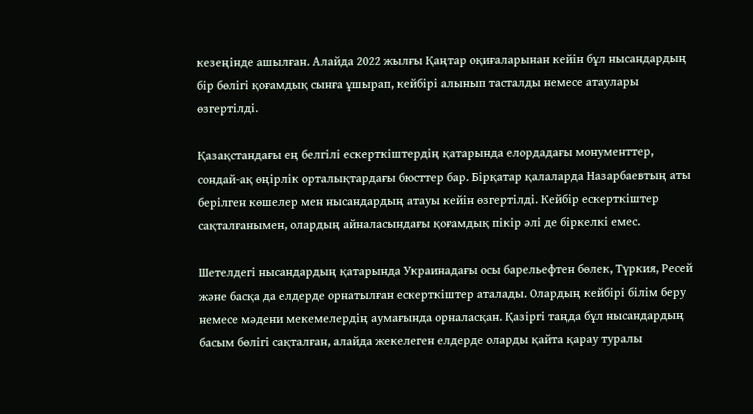кезеңінде ашылған. Алайда 2022 жылғы Қаңтар оқиғаларынан кейін бұл нысандардың бір бөлігі қоғамдық сынға ұшырап, кейбірі алынып тасталды немесе атаулары өзгертілді.

Қазақстандағы ең белгілі ескерткіштердің қатарында елордадағы монументтер, сондай-ақ өңірлік орталықтардағы бюсттер бар. Бірқатар қалаларда Назарбаевтың аты берілген көшелер мен нысандардың атауы кейін өзгертілді. Кейбір ескерткіштер сақталғанымен, олардың айналасындағы қоғамдық пікір әлі де біркелкі емес.

Шетелдегі нысандардың қатарында Украинадағы осы барельефтен бөлек, Түркия, Ресей және басқа да елдерде орнатылған ескерткіштер аталады. Олардың кейбірі білім беру немесе мәдени мекемелердің аумағында орналасқан. Қазіргі таңда бұл нысандардың басым бөлігі сақталған, алайда жекелеген елдерде оларды қайта қарау туралы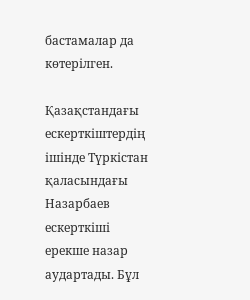бастамалар да көтерілген.

Қазақстандағы ескерткіштердің ішінде Түркістан қаласындағы Назарбаев ескерткіші ерекше назар аудартады. Бұл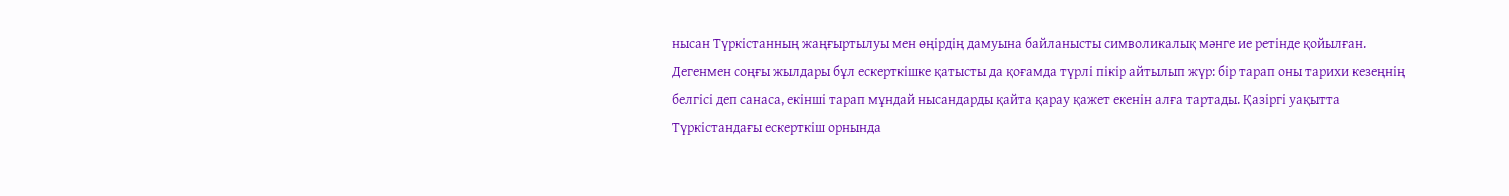нысан Түркістанның жаңғыртылуы мен өңірдің дамуына байланысты символикалық мәнге ие ретінде қойылған. Дегенмен соңғы жылдары бұл ескерткішке қатысты да қоғамда түрлі пікір айтылып жүр: бір тарап оны тарихи кезеңнің белгісі деп санаса, екінші тарап мұндай нысандарды қайта қарау қажет екенін алға тартады. Қазіргі уақытта Түркістандағы ескерткіш орнында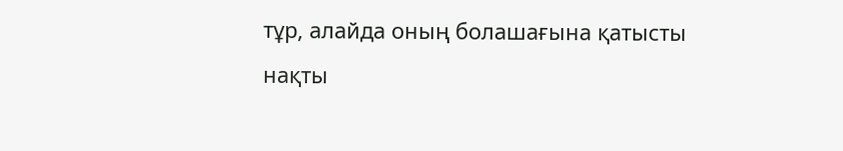тұр, алайда оның болашағына қатысты нақты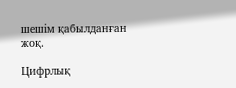шешім қабылданған жоқ.

Цифрлық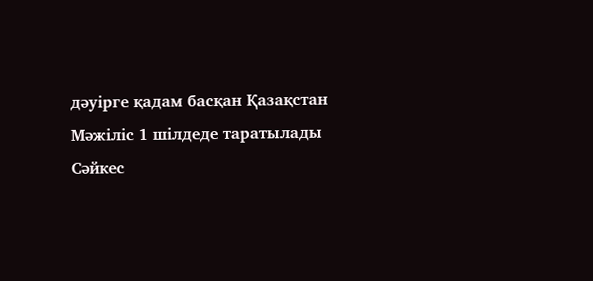дәуірге қадам басқан Қазақстан
Мәжіліс 1 шілдеде таратылады
Сәйкес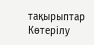тақырыптар
Көтерілу